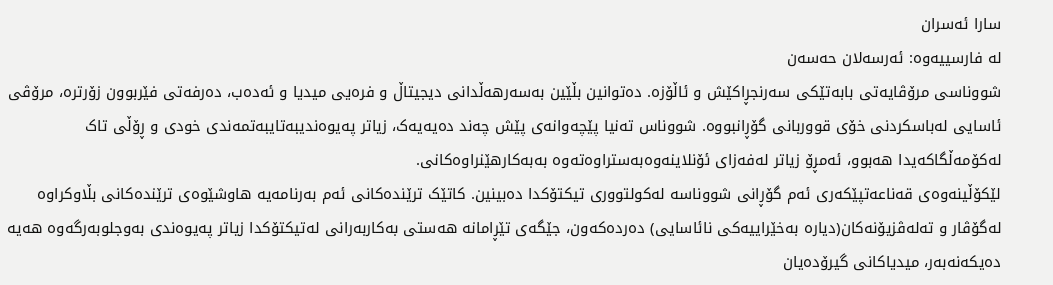سارا ئەسران
لە فارسییەوە: ئەرسەلان حەسەن
شووناسی مرۆڤایەتی بابەتێکی سەرنجڕاکێش و ئاڵۆزە. دەتوانین بڵێین بەسەرهەڵدانی دیجیتاڵ و فرەیی میدیا و ئەدەب، دەرفەتی فێربوون زۆرترە، مرۆڤی ئاسایی لەباسکردنی خۆی قووربانی گۆڕانبووە. شووناس تەنیا پێچەوانەی پێش چەند دەیەیەک، زیاتر پەیوەندیبەتایبەتمەندی خودی و ڕۆڵی تاک لەکۆمەڵگاکەیدا هەبوو، ئەمڕۆ زیاتر لەفەزای ئۆنلاینەوەبەستراوەتەوە بەبەکارهێنراوەکانی.
لێکۆڵینەوەی قەناعەتپێکەری ئەم گۆڕانی شووناسە لەکولتووری تیکتۆکدا دەبینین. کاتێک ترێندەکانی ئەم بەرنامەیە هاوشێوەی ترێندەکانی بڵاوکراوە لەگۆڤار و تەلەڤزیۆنەکان(دیارە بەخێراییەکی نائاسایی) دەردەکەون، جێگەی تێڕامانە هەستی بەکاربەرانی لەتیکتۆکدا زیاتر پەیوەندی بەوجلوبەرگەوە هەیە دەیکەنەبەر، میدیاکانی گیرۆدەیان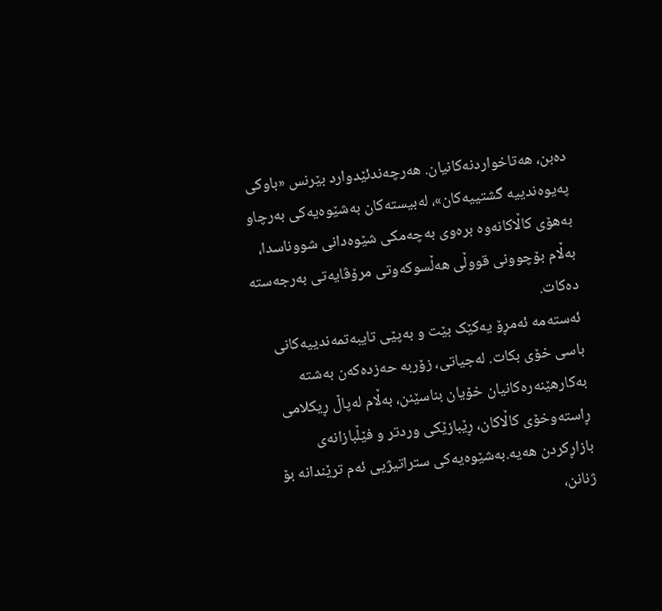دەبن، هەتاخواردنەکانیان. هەرچەندئێدوارد بێرنس «باوکی پەیوەندییە گشتییەکان»، لەبیستەکان بەشێوەیەکی بەرچاو بەهۆی کاڵاکانەوە برەوی بەچەمکی شێوەدانی شووناسدا، بەڵام بۆچوونی قووڵی هەڵسوکەوتی مرۆڤایەتی بەرجەستە دەکات.
ئەستەمە ئەمڕۆ یەکێک بێت و بەپێی تایبەتمەندییەکانی باسی خۆی بکات. لەجیاتی، زۆربە حەزدەکەن بەشتە بەکارهێنەرەکانیان خۆیان بناسێنن، بەڵام لەپاڵ ڕیکلامی ڕاستەوخۆی کاڵاکان، ڕێبازێکی وردتر و فێڵبازانەی بازاڕکردن هەیە.بەشێوەیەکی ستراتیژیی ئەم ترێندانە بۆ ژنانن،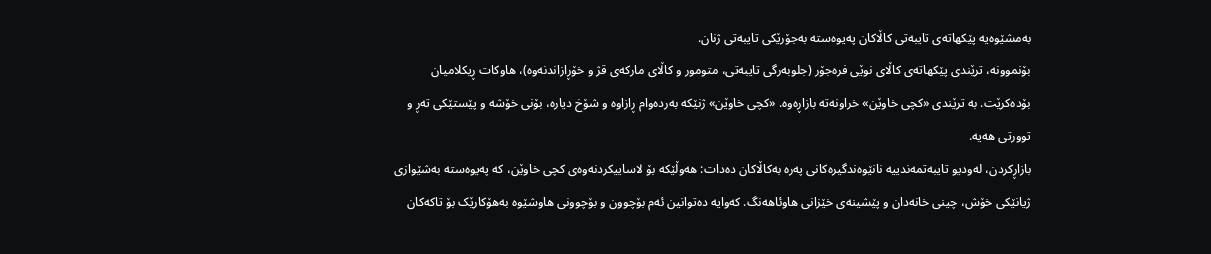بەمشێوەیە پێکهاتەی تایبەتی کاڵاکان پەیوەستە بەجۆرێکی تایبەتی ژنان.
بۆنموونە، ترێندی پێکهاتەی کاڵای نوێی فرەجۆر (جلوبەرگی تایبەتی، متومور و کاڵای مارکەی قژ و خۆڕازاندنەوە)، هاوکات ڕیکلامیان بۆدەکرێت. بە ترێندی «کچی خاوێن» خراونەتە بازاڕەوە. «کچی خاوێن» ژنێکە بەردەوام ڕازاوە و شۆخ دیارە، بۆنی خۆشە و پێستێکی تەڕ و توورتی هەیە.
بازاڕکردن، لەودیو تایبەتمەندییە نانێوەندگیرەکانی پەرە بەکاڵاکان دەدات: هەوڵێکە بۆ لاساییکردنەوەی کچی خاوێن، کە پەیوەستە بەشێوازی ژیانێکی خۆش، چینی خانەدان و پێشینەی خێزانی هاوئاهەنگ. کەوایە دەتوانین ئەم بۆچوون و بۆچوونی هاوشێوە بەهۆکارێک بۆ تاکەکان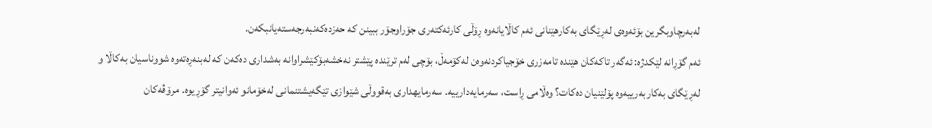لەبەرچاوبگرین بۆئەوەی لەڕێگای بەکارهێنانی ئەم کاڵایانەوە ڕۆڵی کارئەکتەری جۆراوجۆر ببینن کە حەزدەکەنبەرجەستەیانبکەن.
ئەم گۆڕانە لێکدژە: ئەگەر تاکەکان هێندە تامەزری خۆجیاکردنەوەن لەکۆمەڵ، بۆچی لەم ترێندە پێشتر نەخشەبۆکێشراوانە بەشداری دەکەن کە لەبنەڕەتەوە شووناسیان بەکاڵا و لەڕێگای بەکاربەرییەوە پۆلێنیان دەکات؟ وەڵامی ڕاست، سەرمایەدارییە. سەرمایهداری بەقووڵی شێوازی تێگەیشتنمانی لەخۆمانو ئەوانیتر گۆڕیوە. مرۆڤەکان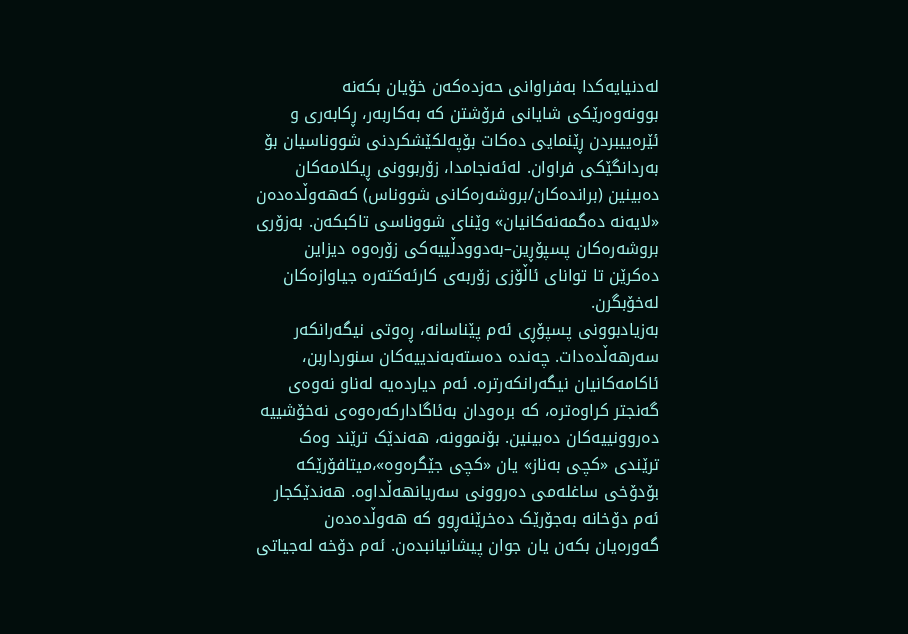لەدنیایەکدا بەفراوانی حەزدەکەن خۆیان بکەنە بوونەوەرێکی شایانی فرۆشتن کە بەکاربەر، ڕکابەری و ئێرەییبردن ڕێنمایی دەکات بۆپەلکێشکردنی شووناسیان بۆ بەردانگێکی فراوان. لەئەنجامدا، زۆربوونی ڕیکلامەکان دەبینین (براندەکان/بروشەرەکانی شووناس) کەهەوڵدەدەن «لایەنە دەگمەنەکانیان» وێنای شووناسی تاکبکەن. بەزۆری بروشەرەکان پسپۆڕین–بەدوودڵییەکی زۆرەوە دیزاین دەکرێن تا توانای ئاڵۆزی زۆربەی کارئەکتەرە جیاوازەکان لەخۆبگرن.
بەزیادبوونی پسپۆڕی ئەم پێناسانە، ڕەوتی نیگەرانکەر سەرهەڵدەدات. چەندە دەستەبەندییەکان سنورداربن، ئاکامەکانیان نیگەرانکەرترە. ئەم دیاردەیە لەناو نەوەی گەنجتر کراوەترە، کە برەودان بەئاگادارکەرەوەی نەخۆشییە دەروونییەکان دەبینین. بۆنموونە، هەندێک ترێند وەک ترێندی «کچی بەناز» یان «کچی جێگرەوە»،میتافۆرێکە بۆدۆخی ساغلەمی دەروونی سەریانهەڵداوە. هەندێکجار ئەم دۆخانە بەجۆرێک دەخرێنەڕوو کە هەوڵدەدەن گەورەیان بکەن یان جوان پیشانیانبدەن. ئەم دۆخە لەجیاتی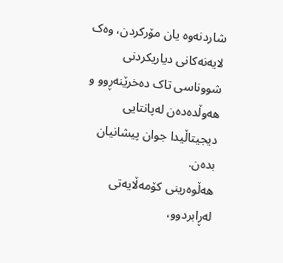شاردنەوە یان مۆرکردن، وەک لایەنەکانی دیاریکردنی شووناسی تاک دەخرێنەڕوو و هەوڵدەدەن لەپانتایی دیجیتاڵیدا جوان پیشانیان بدەن.
هەڵوەرینی کۆمەڵایەتی
لەڕابردوو،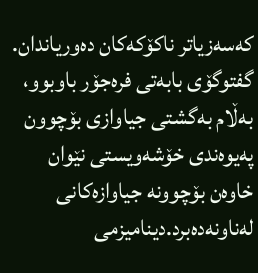کەسەزیاتر ناکۆکەکان دەوریاندان. گفتوگۆی بابەتی فرەجۆر باوبوو، بەڵام بەگشتی جیاوازی بۆچوون پەیوەندی خۆشەویستی نێوان خاوەن بۆچوونە جیاوازەکانی لەناونەدەبرد.دینامیزمی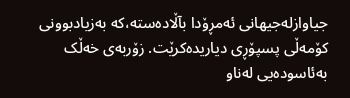جیاوازلەجیهانی ئەمڕۆدا بآڵادەستە،کە بەزیادبوونی کۆمەڵی پسپۆڕی دیاریدەکرێت. زۆربەی خەڵک بەئاسودەیی لەناو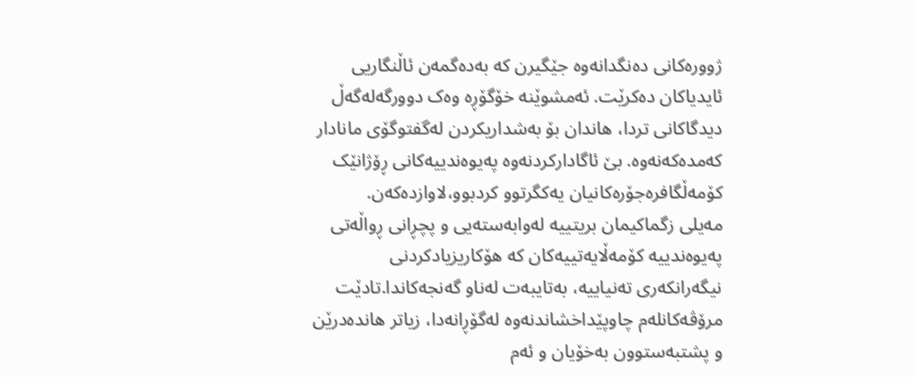ژوورەکانی دەنگدانەوە جێگیرن کە بەدەگمەن ئاڵنگاریی ئایدیاکان دەکرێت. ئەمشوێنە خۆگۆڕە وەک دوورگەلەگەڵ دیدگاکانی تردا، هاندان بۆ بەشداریکردن لەگفتوگۆی مانادار کەمدەکەنەوە. بێ ئاگادارکردنەوە پەیوەندییەکانی ڕۆژانێک کۆمەڵگافرەجۆرەکانیان یەکگرتوو کردبوو،لاوازدەکەن.
مەیلی زگماکیمان بریتییە لەوابەستەیی و پچڕانی ڕواڵەتی پەیوەندییە کۆمەڵایەتییەکان کە هۆکاریزیادکردنی نیگەرانکەری تەنیاییە، بەتایبەت لەناو گەنجەکاندا.تادێت مرۆڤەکانلەم چاوپێداخشاندنەوە لەگۆڕانەدا، زیاتر هاندەدرێن و پشتبەستوون بەخۆیان و ئەم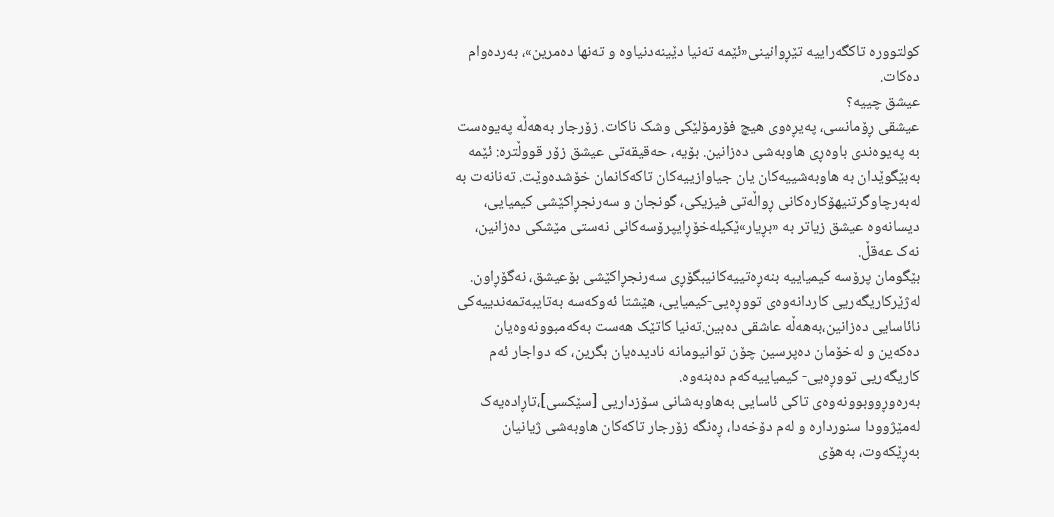کولتوورە تاکگەراییە تێڕوانینی«ئێمە تەنیا دێینەدنیاوە و تەنها دەمرین»، بەردەوام دەکات.
عیشق چییە؟
عیشقی ڕۆمانسی، پەیڕەوی هیچ فۆرمۆلێکی وشک ناکات. زۆرجار بەهەڵە پەیوەست بە پەیوەندی باوەڕی هاوبەشی دەزانین. بۆیە، حەقیقەتی عیشق زۆر قووڵترە: ئێمە بەبێگوێدان بە هاوبەشییەکان یان جیاوازییەکان تاکەکانمان خۆشدەوێت. تەنانەت بە لەبەرچاوگرتنیهۆکارەکانی ڕواڵەتی فیزیکی، گونجان و سەرنجڕاکێشی کیمیایی، دیسانەوە عیشق زیاتر بە «بڕیار»ێکیلەخۆڕایپرۆسەکانی نەستی مێشکی دەزانین، نەک عەقڵ.
بێگومان پرۆسە کیمیاییە بنەڕەتییەکانیبگۆڕی سەرنجڕاکێشی بۆعیشق، نەگۆڕاون. لەژێرکاریگەریی کاردانەوەی تووڕەیی-کیمیایی، هێشتا ئەوکەسە بەتایبەتمەندییەکی نائاسایی دەزانین،بەهەڵە عاشقی دەبین.تەنیا کاتێک هەست بەکەمبوونەوەیان دەکەین و لەخۆمان دەپرسین چۆن توانیومانە نادیدەیان بگرین، کە دواجار ئەم کاریگەریی تووڕەیی- کیمیاییەکەم دەبنەوە.
بەرەوڕووبوونەوەی تاکی ئاسایی بەهاوبەشانی سۆزداریی [سێکسی]،تاڕادەیەک لەمێژوودا سنوردارە و لەم دۆخەدا، ڕەنگە زۆرجار تاکەکان هاوبەشی ژیانیان بەڕێکەوت، بەهۆی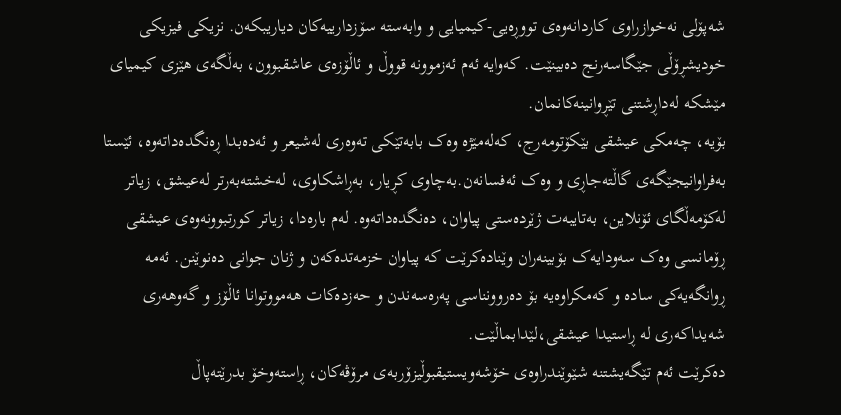شەپۆلی نەخوازراوی کاردانەوەی تووڕەیی-کیمیایی و وابەستە سۆزدارییەکان دیاریبکەن. نزیکی فیزیکی خودیشڕۆڵی جێگاسەرنج دەبینێت. کەوایە ئەم ئەزموونە قووڵ و ئاڵۆزەی عاشقبوون، بەڵگەی هێزی کیمیای مێشکە لەداڕشتنی تێڕوانینەکانمان.
بۆیە، چەمکی عیشقی بێکۆتومەرج، کەلەمێژە وەک بابەتێکی تەوەری لەشیعر و ئەدەبدا ڕەنگدەداتەوە، ئێستا بەفراوانیجێگەی گاڵتەجاڕی و وەک ئەفسانەن.بەچاوی کڕیار، بەڕاشکاوی، لەخشتەبەرتر لەعیشق، زیاتر لەکۆمەڵگای ئۆنلاین، بەتایبەت ژێردەستی پیاوان، دەنگدەداتەوە. لەم بارەدا، زیاتر کورتبوونەوەی عیشقی ڕۆمانسی وەک سەودایەک بۆبینەران وێنادەکرێت کە پیاوان خزمەتدەکەن و ژنان جوانی دەنوێنن. ئەمە ڕوانگەیەکی سادە و کەمکراوەیە بۆ دەروونناسی پەرەسەندن و حەزدەکات هەمووتوانا ئاڵۆز و گەوهەری شەیداکەری لە ڕاستیدا عیشقی،لێدابماڵێت.
دەکرێت ئەم تێگەیشتنە شێوێندراوەی خۆشەویستیقبوڵیزۆربەی مرۆڤەکان، ڕاستەوخۆ بدرێتەپاڵ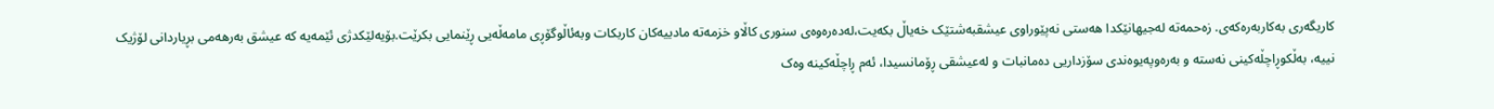کاریگەری بەکاربەرەکەی. زەحمەتە لەجیهانێکدا هەستی نەپێوراوی عیشقبەشتێک خەیاڵ بکەیت،لەدەرەوەی سنوری کاڵاو خزمەتە مادییەکان کاربکات وبەئاڵوگۆڕی مامەڵەیی ڕێنمایی بکرێت.بۆیەلێکدژی ئێمەیە کە عیشق بەرهەمی بڕیاردانی لۆژیک نییە، بەڵکوڕاچڵەکینی نەستە و بەرەوپەیوەندی سۆزداریی دەمانبات و لەعیشقی ڕۆمانسیدا، ئەم ڕاچڵەکینە وەک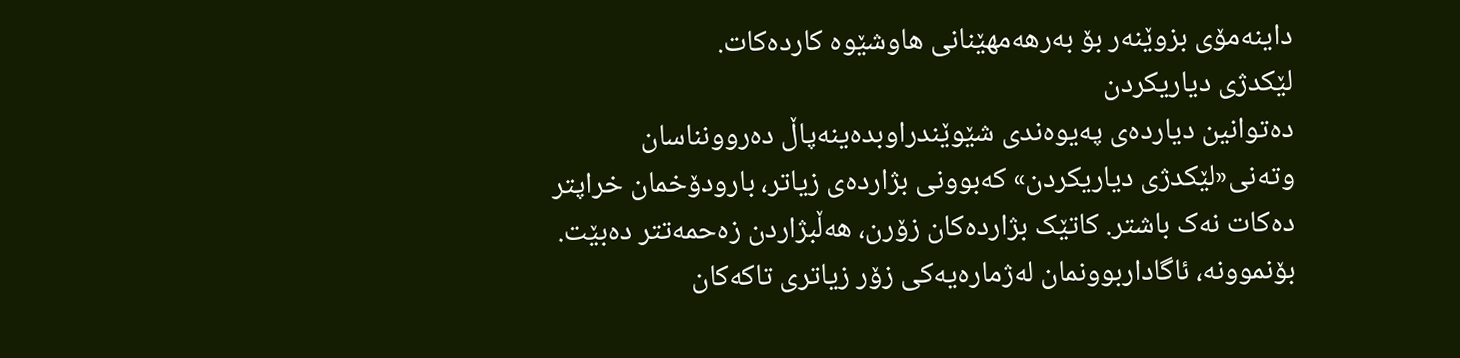داینەمۆی بزوێنەر بۆ بەرهەمهێنانی هاوشێوە کاردەکات.
لێکدژی دیاریکردن
دەتوانین دیاردەی پەیوەندی شێوێندراوبدەینەپاڵ دەروونناسان وتەنی«لێکدژی دیاریکردن» کەبوونی بژاردەی زیاتر، بارودۆخمان خراپتر دەکات نەک باشتر. کاتێک بژاردەکان زۆرن، هەڵبژاردن زەحمەتتر دەبێت. بۆنموونە، ئاگاداربوونمان لەژمارەیەکی زۆر زیاتری تاکەکان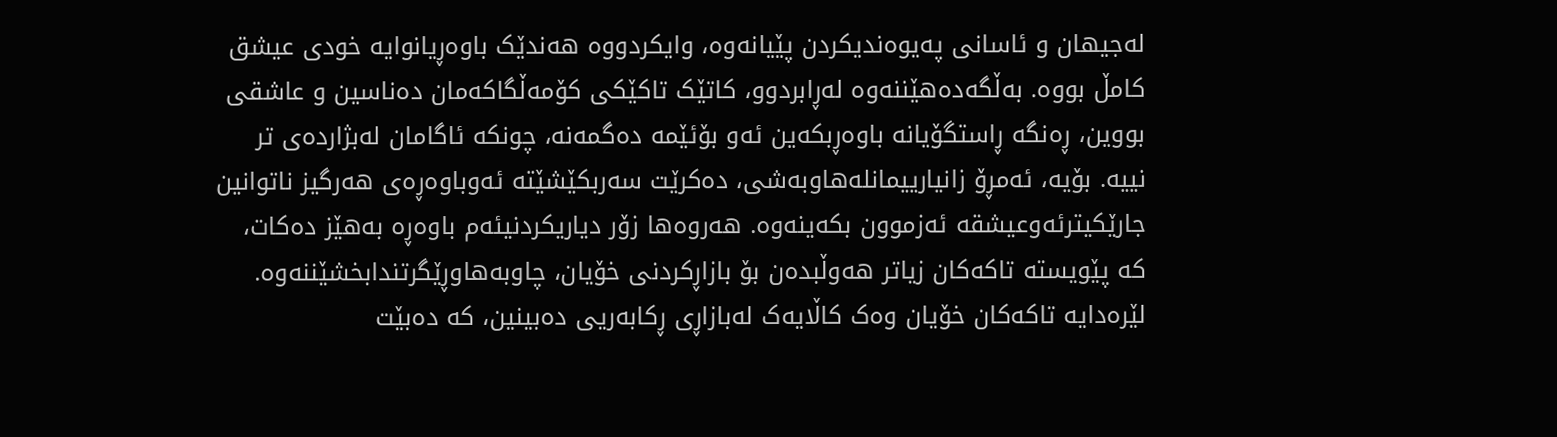لەجیهان و ئاسانی پەیوەندیکردن پێیانەوە، وایکردووە هەندێک باوەڕیانوایە خودی عیشق کامڵ بووە. بەڵگەدەهێننەوە لەڕابردوو، کاتێک تاکێکی کۆمەڵگاکەمان دەناسین و عاشقی بووین، ڕەنگە ڕاستگۆیانە باوەڕبکەین ئەو بۆئێمە دەگمەنە، چونکە ئاگامان لەبژاردەی تر نییە. بۆیە، ئەمڕۆ زانیارییمانلەهاوبەشی، دەکرێت سەربکێشێتە ئەوباوەڕەی هەرگیز ناتوانین جارێکیترئەوعیشقە ئەزموون بکەینەوە. هەروەها زۆر دیاریکردنیئەم باوەڕە بەهێز دەکات، کە پێویستە تاکەکان زیاتر هەوڵبدەن بۆ بازاڕکردنی خۆیان، چاوبەهاوڕێگرتندابخشێننەوە. لێرەدایە تاکەکان خۆیان وەک کاڵایەک لەبازاڕی ڕکابەریی دەبینین، کە دەبێت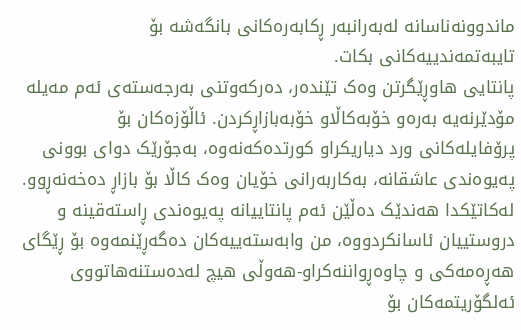ماندوونەناسانە لەبەرانبەر ڕکابەرەکانی بانگەشە بۆ تایبەتمەندییەکانی بکات.
پانتایی هاوڕێگرتن وەک تێندەر، دەرکەوتنی بەرجەستەی ئەم مەیلە مۆدێرنەیە بەرەو خۆبەکاڵاو خۆبەبازاڕکردن. ئاڵۆزەکان بۆ پرۆفایلەکانی ورد دیاریکراو کورتدەکەنەوە، بەجۆرێک دوای بوونی پەیوەندی عاشقانە، بەکاربەرانی خۆیان وەک کاڵا بۆ بازاڕ دەخەنەڕوو. لەکاتێکدا هەندێک دەڵێن ئەم پانتاییانە پەیوەندی ڕاستەقینە و دروستییان ئاسانکردووە، من وابەستەییەکان دەگەڕێنمەوە بۆ ڕێگای هەڕەمەکی و چاوەڕواننەکراو-هەوڵی هیچ لەدەستنەهاتووی ئەلگۆریتمەکان بۆ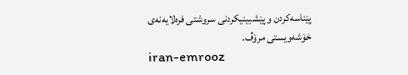پێناسەکردن و پێشبینیکردنی سروشتی فرەلایەنەی خۆشەویستی مرۆڤ.
iran-emrooz